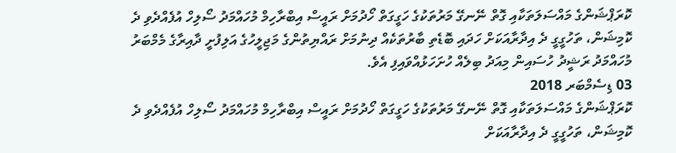ކޮރަޕްޝަންގެ މައްސަލަތަކާއި ގޮތް ނޭނގޭ މަރުތަކުގެ ހަގީގަތް ހޯދުމަށް ރައީސް އިބްރާހިމް މުހައްމަދު ސޯލިހް އުފެއްދެވި ދެ ކޮމިޝަން، ތަހުގީގީ ދެ އިދާރާއަކަށް ހަދައި ބޮޑެތި ބާރުތަކެއް ދިނުމަށް ރައްޔިތުންގެ މަޖިލީހުގެ އަލިފުށީ ދާއިރާގެ މެމްބަރު މުހައްމަދު ރަޝީދު ހުސައިން މިއަދު ބިލެއް ހުށަހަޅުއްވައިފި އެވެ.
03 ޑިސެމްބަރ 2018
ކޮރަޕްޝަންގެ މައްސަލަތަކާއި ގޮތް ނޭނގޭ މަރުތަކުގެ ހަގީގަތް ހޯދުމަށް ރައީސް އިބްރާހިމް މުހައްމަދު ސޯލިހް އުފެއްދެވި ދެ ކޮމިޝަން، ތަހުގީގީ ދެ އިދާރާއަކަށް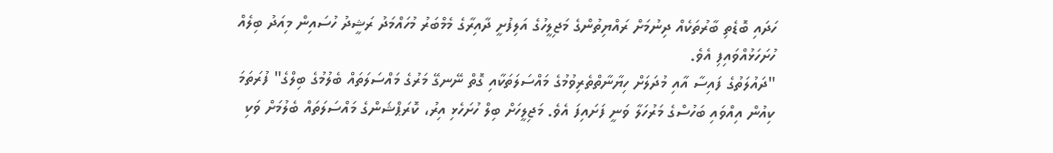ހަދައި ބޮޑެތި ބާރުތަކެއް ދިނުމަށް ރައްޔިތުންގެ މަޖިލީހުގެ އަލިފުށީ ދާއިރާގެ މެމްބަރު މުހައްމަދު ރަޝީދު ހުސައިން މިއަދު ބިލެއް ހުށަހަޅުއްވައިފި އެވެ.
"ދައުލަތުގެ ފައިސާ އާއި މުދަލަށް ހިޔާނާތްތެރިވުމުގެ މައްސަލަތަކާއި ގޮތް ނޭނގޭ މަރުގެ މައްސަލަތައް ބެލުމުގެ ބިލްގެ" ފުރަތަމަ ކިއުން އިއްވައި ބަހުސްގެ މަރުހަލާ ވަނީ ފަށައިފަ އެވެ. މަޖިލީހަށް ބިލް ހުށަހެޅި އިރު، ކޮރަޕްޝަންގެ މައްސަލަތައް ބެލުމަށް ވަކި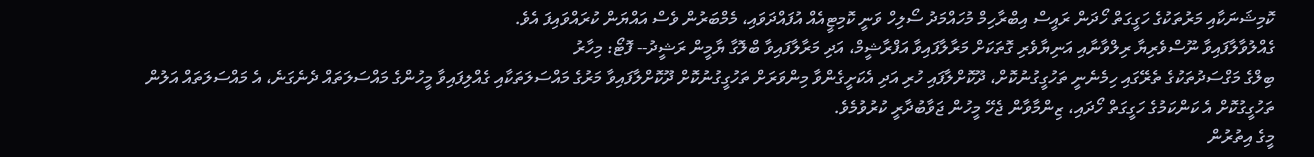ކޮމިޝަނަކާއި މަރުތަކުގެ ހަގީގަތް ހޯދަން ރައީސް އިބްރާހިމް މުހައްމަދު ސޯލިހް ވަނީ ކޮމިޓީއެއް އުފައްދަވައި، މެމްބަރުން ވެސް އައްޔަން ކުރައްވައިފަ އެވެ.
ގެއްލުވާލާފައިވާ ނޫސްވެރިޔާ ރިލްވާނާއި އަނިޔާވެރި ގޮތަކަށް މަރާލާފައިވާ އަފްރާޝީމް، އަދި މަރާލާފައިވާ ބްލޮގާ ޔާމީން ރަޝީދު-- ފޮޓޯ: މިހާރު
ބިލްގެ މަގްސަދުތަކުގެ ތެރޭގައި ހިމެނެނީ ތަހުގީގުނުކޮށް، ދޫކޮށްލާފައި ހުރި އަދި އެކަށީގެންވާ މިންވަރަށް ތަހުގީގުނުކޮށް ދޫކޮށްލާފައިވާ މަރުގެ މައްސަލަތަކާއި ގެއްލިފައިވާ މީހުންގެ މައްސަލަތައް ދެނެގަނެ، އެ މައްސަލަތައް އަލުން ތަހުގީގުކޮށް އެ ކަންކަމުގެ ހަގީގަތް ހޯދައި، ޒިންމާވާން ޖެހޭ މީހުން ޖަވާބުދާރީ ކުރުވުމެވެ.
މީގެ އިތުރުން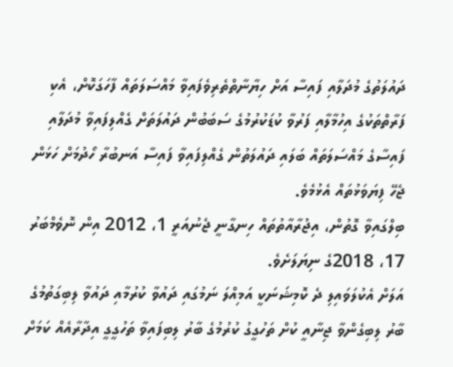ދައުލަތުގެ މުދަލާއި ފައިސާ އަށް ހިޔާނާތްތެރިވެފައިވާ މައްސަލަތައް ފާހަގަކޮށް، އެކި ފަރާތްތަކުގެ އިހުމާލާއި ފަރުވާ ކުޑަކުރުމުގެ ސަބަބުން ދައުލަތަށް ގެއްލިފައިވާ މުދަލާއި ފައިސާގެ މައްސަލަތައް ބަލައި ދައުލަތުން ގެއްލިފައިވާ ފައިސާ އަނބުރާ ހޯދުމަށް ހަޅަން ޖެހޭ ފިޔަވަޅުތައް އެޅުމެވެ.
ބިލްގައިވާ ގޮތުން، އިޖުރާއާތުތައް ހިނގާނީ ޖެނުއަރީ 1، 2012 އިން ނޮވެމްބަރު 17، 2018ގެ ނިޔަލަށެވެ.
އަލަށް އެކުލަވައިލި ދެ ކޮމިޝަނަކީ އަމިއްލަ ނަމުގައި ދައުވާ ކުރުމާއި ދައުވާ ލިބިގަތުމުގެ ބާރު ލިބިގެންވާ ޖިނާއީ ކުށް ތަހުގީގު ކުރުމުގެ ބާރު ލިބިފައިވާ ތަހުގީގީ އިދާރާއެއް ކަމަށް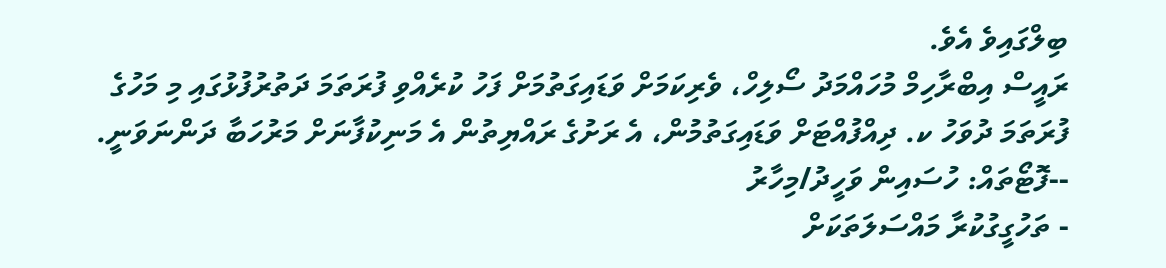ބިލްގައިވެ އެވެ.
ރައީސް އިބްރާހިމް މުހައްމަދު ސޯލިހް، ވެރިކަމަށް ވަޑައިގަތުމަށް ފަހު ކުރެއްވި ފުރަތަމަ ދަތުރުފުޅުގައި މި މަހުގެ ފުރަތަމަ ދުވަހު ކ. ދިއްފުއްޓަށް ވަޑައިގަތުމުން، އެ ރަށުގެ ރައްޔިތުން އެ މަނިކުފާނަށް މަރުހަބާ ދަންނަވަނީ. --ފޮޓޯތައް: ހުސައިން ވަހީދު/މިހާރު
- ތަހުގީގުކުރާ މައްސަލަތަކަށް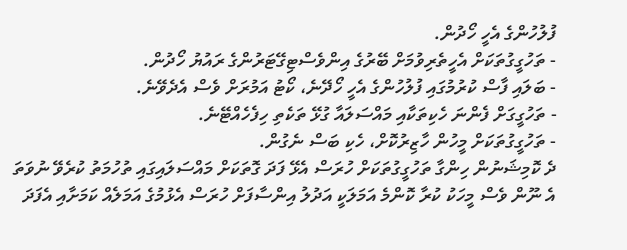ފުލުހުންގެ އެހީ ހޯދުން.
- ތަހުގީގުތަކަށް އެހީތެރިވުމަށް ބޭރުގެ އިންވެސްޓިގޭޓަރުންގެ ރައުޔު ހޯދުން.
- ބަލައި ފާސް ކުރުމުގައި ފުލުހުންގެ އެހީ ހޯދޭނެ، ކޯޓު އަމުރަށް ވެސް އެދެވޭނެ.
- ތަހުގީގަށް ފެންނަ ހެކިތަކާއި މައްސަލައާ ގުޅޭ ތަކެތި ހިފެހެއްޓޭނެ.
- ތަހުގީގުތަކަށް މީހުން ހާޒިރުކޮށް، ހެކި ބަސް ނެގުން.
ދެ ކޮމިޝަނުން ހިންގާ ތަހުގީގުތަކަށް ހުރަސް އެޅޭ ފަދަ ގޮތަކަށް މައްސަލައިގައި ތުހުމަތު ކުރެވޭ ނުވަތަ އެ ނޫން ވެސް މީހަކު ކުރާ ކޮންމެ އަމަލަކީ އަދުލު އިންސާފަށް ހުރަސް އެޅުމުގެ އަމަލެއް ކަމަށާއި އެފަދަ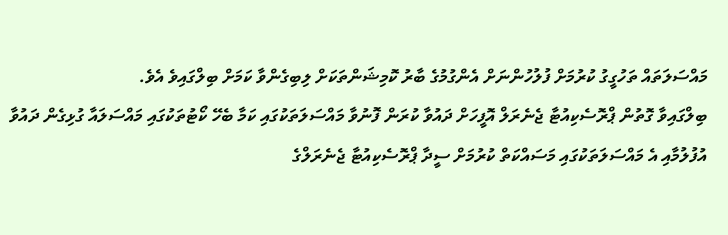މައްސަލަތައް ތަހުގީގު ކުރުމަށް ފުލުހުންނަށް އެންގުމުގެ ބާރު ކޮމިޝަންތަކަށް ލިބިގެންވާ ކަމަށް ބިލްގައިވެ އެވެ.
ބިލްގައިވާ ގޮތުން ޕްރޮސެކިއުޓާ ޖެނެރަލް އޮފީހަށް ދައުވާ ކުރަން ފޮނުވާ މައްސަލަތަކުގައި ކަމާ ބެހޭ ކޯޓުތަކުގައި މައްސަލައާ ގުޅިގެން ދައުވާ އުފުލުމާއި އެ މައްސަލަތަކުގައި މަސައްކަތް ކުރުމަށް ސީދާ ޕްރޮސެކިއުޓާ ޖެނެރަލްގެ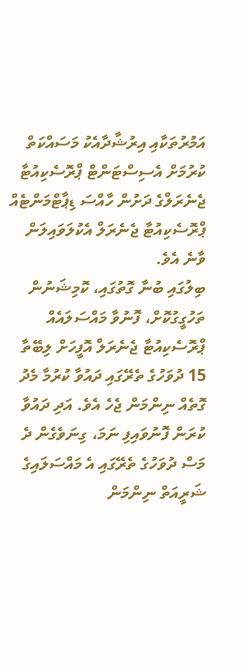އަމުރުތަކާއި އިރުޝާދާއެކު މަސައްކަތް ކުރުމަށް އެސިސްޓަންޓް ޕްރޮސެކިއުޓާ ޖެނެރަލްގެ ދަށުން ހާއްސަ ޑިޕާޓްމަންޓެއް ޕްރޮސެކިއުޓާ ޖެނެރަލް އެކުލަވައިލަން ވާނެ އެވެ.
ބިލުގައި ބުނާ ގޮތުގައި، ކޮމިޝަނުން ތަހުގީގުކޮށް، ފޮނުވާ މައްސަލައެއް ޕްރޮސެކިއުޓާ ޖެނެރަލް އޮފީހަށް ލިބޭތާ 15 ދުވަހުގެ ތެރޭގައި ދައުވާ ކުރުމާ މެދު ގޮތެއް ނިންމަން ޖެހެ އެވެ. އަދި ދައުވާ ކުރަން ފޮނުވައިފި ނަމަ، ގިނަވެގެން ދެ މަސް ދުވަހުގެ ތެރޭގައި އެ މައްސަލައިގެ ޝަރީއަތް ނިންމަން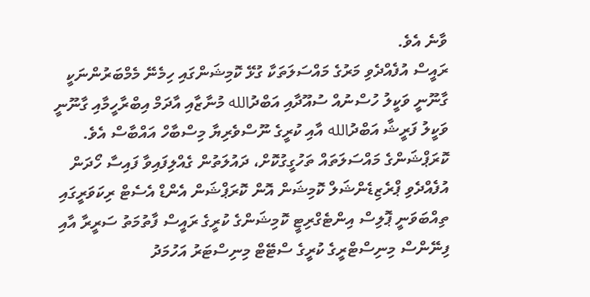ވާނެ އެވެ.
ރައީސް އުފެއްދެވި މަރުގެ މައްސަލަތަކާ ގުޅޭ ކޮމިޝަންގައި ހިމެނޭ މެމްބަރުންނަކީ ގާނޫނީ ވަކީލު ހުސްނުއް ސުއޫދާއި އަބްދުالله މުނާޒާއި އާދަމް އިބްރާހީމާއި ގާނޫނީ ވަކީލު ފަރީޝާ އަބްދުالله އާއި ކުރީގެ ނޫސްވެރިޔާ މިސްބާހް އައްބާސް އެވެ.
ކޮރަޕްޝަންގެ މައްސަލަތައް ތަހުގީގުކޮށް، ދައުލަތުން ގެއްލިފައިވާ ފައިސާ ހޯދަން އުފެއްދެވި ޕްރެޒިޑެންޝަލް ކޮމިޝަން އޮން ކޮރަޕްޝަން އެންޑް އެސެޓް ރިކަވަރީގައި ތިއްބަވަނީ ޕޮލިސް އިންޓެގްރިޓީ ކޮމިޝަންގެ ކުރީގެ ރައީސް ފާތުމަތު ސަރީރާ އާއި ފިނޭންސް މިނިސްޓްރީގެ ކުރީގެ ސްޓޭޓް މިނިސްޓަރު އަހުމަދު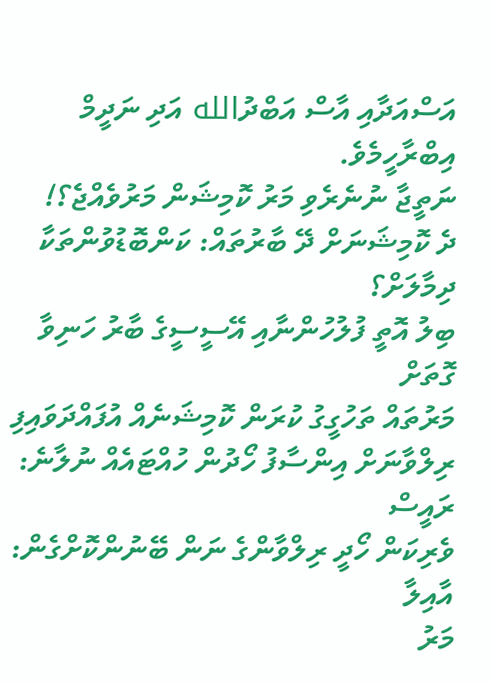އަސްއަދާއި އާސް އަބްދުالله އަދި ނަދީމް އިބްރާހީމެވެ.
ނަތީޖާ ނުނެރެވި މަރު ކޮމިޝަން މަރުވެއްޖެ؟!
ދެ ކޮމިޝަނަށް ދޭ ބާރުތައް: ކަންބޮޑުވުންތަކާ ދިމާލަށް؟
ބިލު އޮތީ ފުލުހުންނާއި އޭސީސީގެ ބާރު ހަނިވާ ގޮތަށް
މަރުތައް ތަހުގީގު ކުރަން ކޮމިޝަނެއް އުފައްދަވައިފި
ރިލްވާނަށް އިންސާފު ހޯދުން ހުއްޓައެއް ނުލާނެ: ރައީސް
ވެރިކަން ހޯދީ ރިލްވާންގެ ނަން ބޭނުންކޮށްގެން: އާއިލާ
މަރު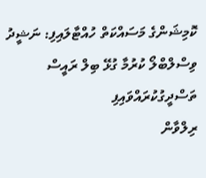ކޮމިޝަންގެ މަސައްކަތް ހުއްޓާލައިފި: ނަޝީދު
ވިސްލްބްލޯ ކުރުމާ ގުޅޭ ބިލް ރައީސް ތަސްދީގުކުރައްވައިފި
ރިލްވާން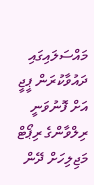މައްސަލައިގައި ދައުވާކުރަން ޕީޖީ އަށް ފޮނުވަނީ
ރިލްވާންގެ ރިޕޯޓް މަޖިލިހަށް ދޭން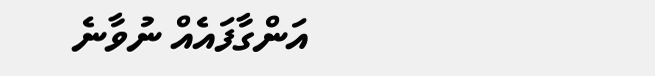އަންގާފައެއް ނުވާނެ